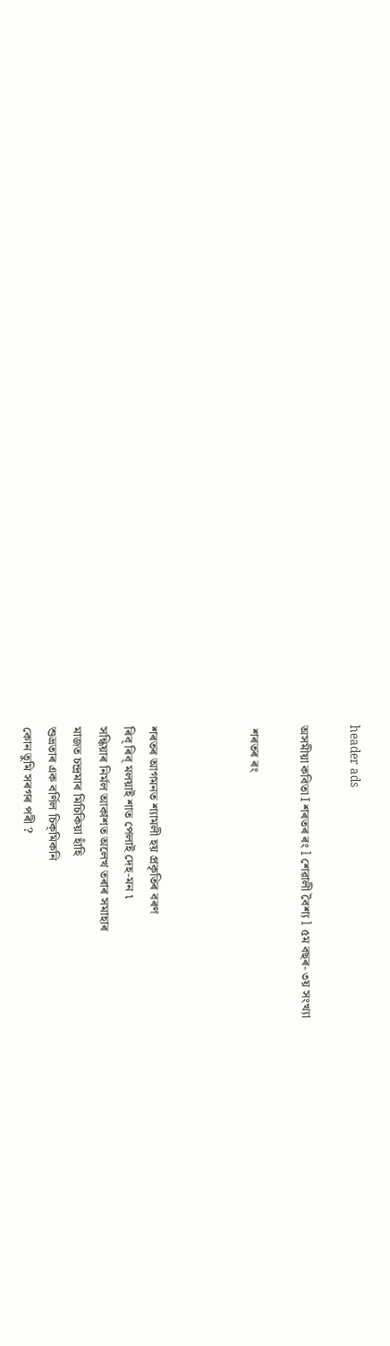header ads

অসমীয়া কবিতা I শৰতৰ ৰং l শেৱালী বৈশ্য l ৫ম বছৰ- ৩য় সংখ্যা

 শৰতৰ ৰং



শৰতৰ আগমনত শ্যামলী হয় প্ৰকৃতিৰ বৰণ
ৰিব্ ৰিব্‌ মলয়াই শাত পেলাই দেহ-মন ৷
সন্ধিয়াৰ নিৰ্মল আকাশত অলেখ তৰাৰ সমাহাৰ
মাজত চন্দ্ৰমাৰ মিচিকিয়া হাঁহি
শুভ্ৰতাৰ এক বৰ্ণিল চিক্‌মিকনি
কোন তুমি সৰগৰ পৰী ?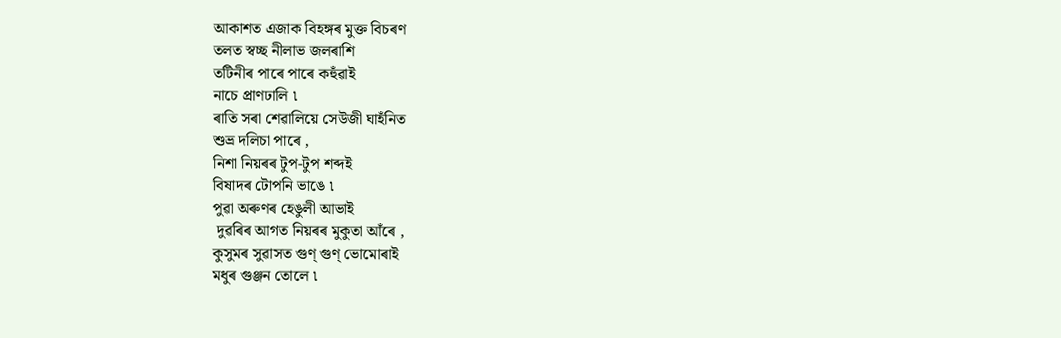আকাশত এজাক বিহঙ্গৰ মুক্ত বিচৰণ
তলত স্বচ্ছ নীলাভ জলৰাশি
তটিনীৰ পাৰে পাৰে কহুঁৱাই
নাচে প্ৰাণঢালি ৷
ৰাতি সৰা শেৱালিয়ে সেউজী ঘাহঁনিত
শুভ্ৰ দলিচা পাৰে ,
নিশা নিয়ৰৰ টুপ-টুপ শব্দই
বিষাদৰ টোপনি ভাঙে ৷
পুৱা অৰুণৰ হেঙুলী আভাই
 দুৱৰিৰ আগত নিয়ৰৰ মুকুতা আঁৰে ,
কুসুমৰ সুৱাসত গুণ্ গুণ্ ভোমোৰাই
মধুৰ গুঞ্জন তোলে ৷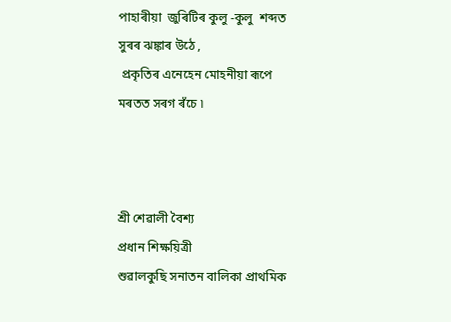পাহাৰীয়া  জুৰিটিৰ কুলু -কুলু  শব্দত
সুৰৰ ঝঙ্কাৰ উঠে ,
 প্ৰকৃতিৰ এনেহেন মোহনীয়া ৰূপে
মৰতত সৰগ ৰঁচে ৷



শ্ৰী শেৱালী বৈশ্য
প্ৰধান শিক্ষয়িত্ৰী
শুৱালকুছি সনাতন বালিকা প্ৰাথমিক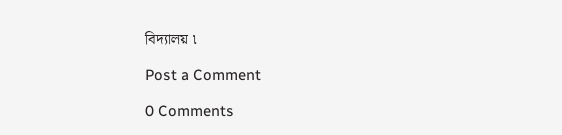বিদ্যালয় ৷

Post a Comment

0 Comments